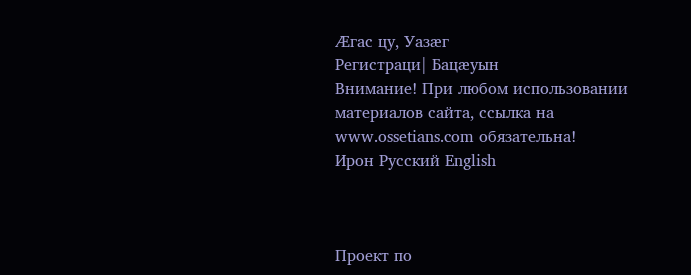Æгас цу, Уазæг
Регистраци| Бацæуын
Внимание! При любом использовании материалов сайта, ссылка на www.ossetians.com обязательна!
Ирон Русский English



Проект по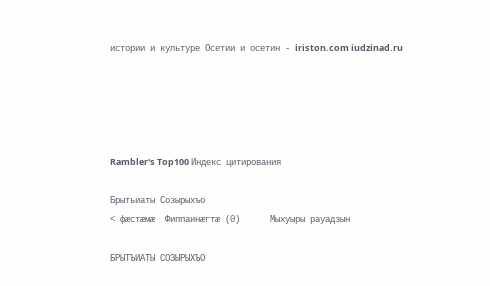истории и культуре Осетии и осетин - iriston.com iudzinad.ru





Rambler's Top100 Индекс цитирования

Брытьиаты Созырыхъо
< фæстæмæ  Фиппаинæгтæ (0)      Мыхуыры рауадзын

БРЫТЪИАТЫ СОЗЫРЫХЪО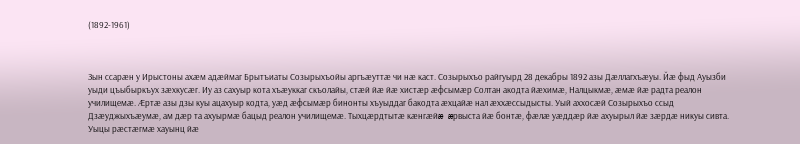(1892-1961)



Зын ссарæн у Ирыстоны ахæм адæймаг Брытъиаты Созырыхъойы аргъæуттæ чи нæ каст. Созырыхъо райгуырд 28 декабры 1892 азы Дæллагхъæуы. Йæ фыд Ауызби уыди цъыбыркъух зæхкусæг. Иу аз сахуыр кота хъæуккаг скъолайы, стæй йæ йæ хистæр æфсымæр Солтан акодта йæхимæ, Налцыкмæ, æмæ йæ радта реалон училищемæ. Æртæ азы дзы куы ацахуыр кодта, уæд æфсымæр бинонты хъуыддаг бакодта æхцайæ нал æххæссыдысты. Уый аххосæй Созырыхъо ссыд Дзæуджыхъæумæ, ам дæр та ахуырмæ бацыд реалон училищемæ. Тыхцæрдтытæ кæнгæйæ æрвыста йæ бонтæ, фæлæ уæддæр йæ ахуырыл йæ зæрдæ никуы сивта. Уыцы рæстæгмæ хауынц йæ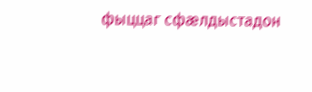фыццаг сфæлдыстадон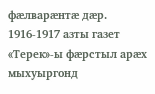фæлварæнтæ дæр. 1916-1917 азты газет «Терек»-ы фæрстыл арæх мыхуыргонд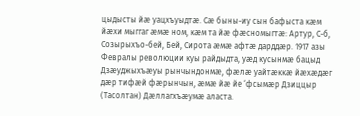цыдысты йæ уацхъуыдтæ. Сæ быны-иу сын бафыста кæм йæхи мыггаг æмæ ном, кæм та йæ фæсномыгтæ: Артур, С-б, Созырыхъо-бей, Бей, Сирота æмæ афтæ дарддæр. 1917 азы Февралы революции куы райдыдта, уæд кусынмæ бацыд Дзæуджыхъæуы рынчындонмæ, фæлæ уайтæккæ йæхæдæг дæр тифæй фæрынчын, æмæ йæ йе ‘фсымæр Дзиццыр (Тасолтан) Дæллагхъæумæ аласта.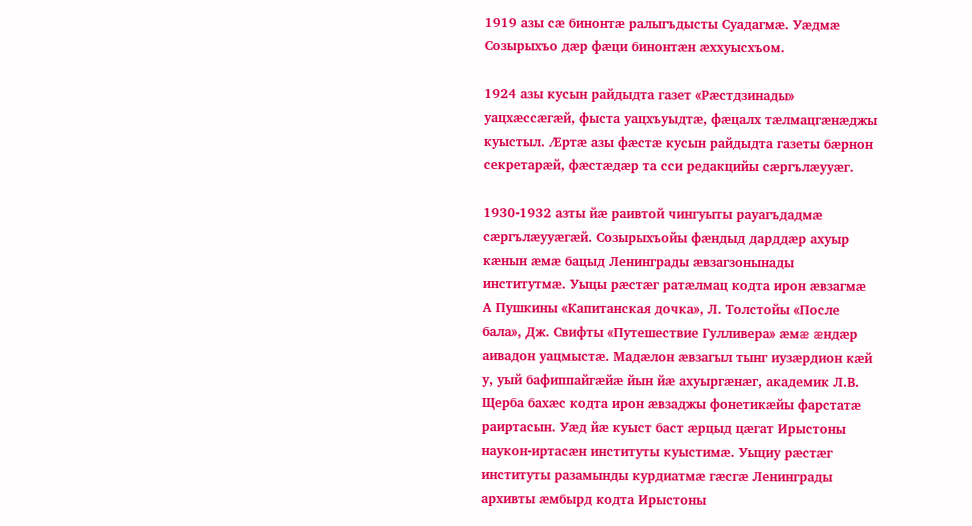1919 азы сæ бинонтæ ралыгъдысты Суадагмæ. Уæдмæ Созырыхъо дæр фæци бинонтæн æххуысхъом.

1924 азы кусын райдыдта газет «Рæстдзинады» уацхæссæгæй, фыста уацхъуыдтæ, фæцалх тæлмацгæнæджы куыстыл. Æртæ азы фæстæ кусын райдыдта газеты бæрнон секретарæй, фæстæдæр та сси редакцийы сæргълæууæг.

1930-1932 азты йæ раивтой чингуыты рауагъдадмæ сæргълæууæгæй. Созырыхъойы фæндыд дарддæр ахуыр кæнын æмæ бацыд Ленинграды æвзагзонынады институтмæ. Уыцы рæстæг ратæлмац кодта ирон æвзагмæ А Пушкины «Капитанская дочка», Л. Толстойы «После бала», Дж. Свифты «Путешествие Гулливера» æмæ æндæр аивадон уацмыстæ. Мадæлон æвзагыл тынг иузæрдион кæй у, уый бафиппайгæйæ йын йæ ахуыргæнæг, академик Л.В. Щерба бахæс кодта ирон æвзаджы фонетикæйы фарстатæ раиртасын. Уæд йæ куыст баст æрцыд цæгат Ирыстоны наукон-иртасæн институты куыстимæ. Уыциу рæстæг институты разамынды курдиатмæ гæсгæ Ленинграды архивты æмбырд кодта Ирыстоны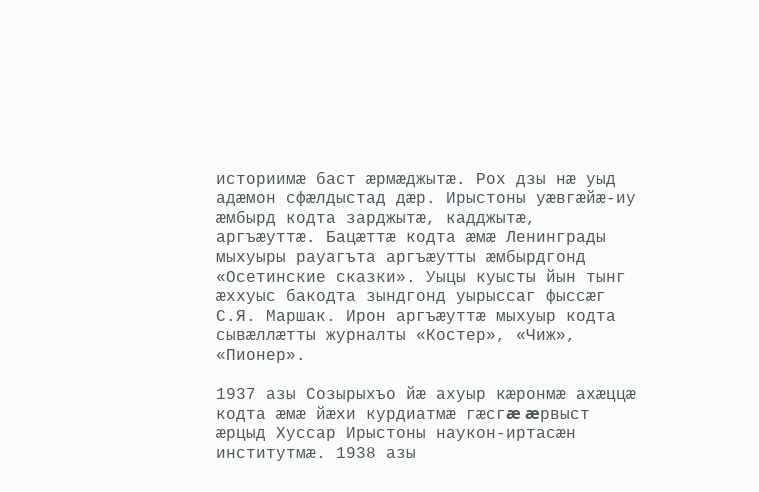историимæ баст æрмæджытæ. Рох дзы нæ уыд адæмон сфæлдыстад дæр. Ирыстоны уæвгæйæ-иу æмбырд кодта зарджытæ, кадджытæ, аргъæуттæ. Бацæттæ кодта æмæ Ленинграды мыхуыры рауагъта аргъæутты æмбырдгонд «Осетинские сказки». Уыцы куысты йын тынг æххуыс бакодта зындгонд уырыссаг фыссæг С.Я. Маршак. Ирон аргъæуттæ мыхуыр кодта сывæллæтты журналты «Костер», «Чиж», «Пионер».

1937 азы Созырыхъо йæ ахуыр кæронмæ ахæццæ кодта æмæ йæхи курдиатмæ гæсгæ æрвыст æрцыд Хуссар Ирыстоны наукон-иртасæн институтмæ. 1938 азы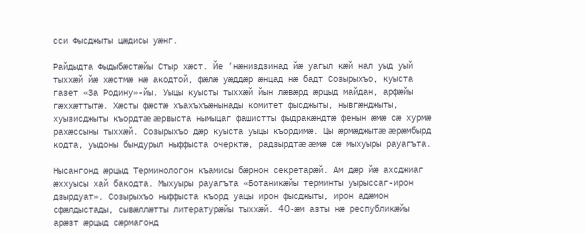сси Фысджыты цæдисы уæнг.

Райдыдта Фыдыбæстæйы Стыр хæст. Йе ‘нæниздзинад йæ уагыл кæй нал уыд уый тыххæй йæ хæстмæ нæ акодтой, фæлæ уæддæр æнцад нæ бадт Созырыхъо, куыста газет «За Родину»-йы. Уыцы куысты тыххæй йын лæвæрд æрцыд майдан, арфæйы гæххæттытæ. Хæсты фæстæ хъахъхъæнынады комитет фысджыты, нывгæнджыты, хуызисджыты къордтæ æрвыста нымыцаг фашистты фыдракæндтæ фенын æмæ сæ хурмæ рахæссыны тыххæй. Созырыхъо дæр куыста уыцы къордимæ. Цы æрмæджытæ æрæмбырд кодта, уыдоны бындурыл ныффыста очерктæ, радзырдтæ æмæ сæ мыхуыры рауагъта.

Нысангонд æрцыд Терминологон къамисы бæрнон секретарæй. Ам дæр йæ ахсджиаг æххуысы хай бакодта. Мыхуыры рауагъта «Ботаникæйы терминты уырыссаг-ирон дзырдуат». Созырыхъо ныффыста къорд уацы ирон фысджыты, ирон адæмон сфæлдыстады, сывæллæтты литературæйы тыххæй. 40-æм азты нæ республикæйы арæзт æрцыд сæрмагонд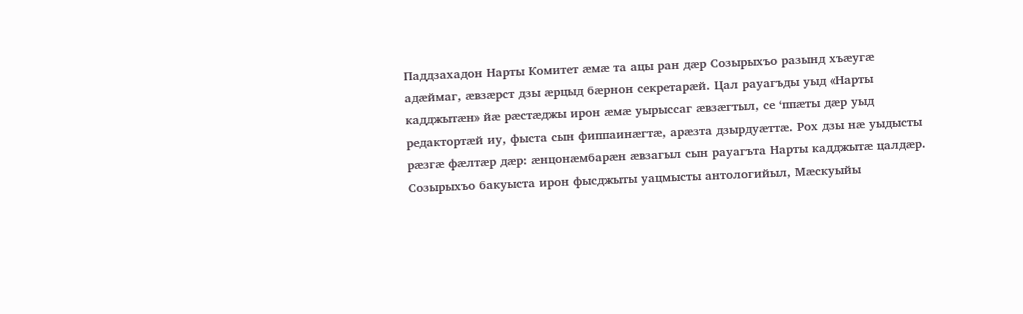Паддзахадон Нарты Комитет æмæ та ацы ран дæр Созырыхъо разынд хъæугæ адæймаг, æвзæрст дзы æрцыд бæрнон секретарæй. Цал рауагъды уыд «Нарты кадджытæн» йæ рæстæджы ирон æмæ уырыссаг æвзæгтыл, се ‘ппæты дæр уыд редактортæй иу, фыста сын фиппаинæгтæ, арæзта дзырдуæттæ. Рох дзы нæ уыдысты рæзгæ фæлтæр дæр: æнцонæмбарæн æвзагыл сын рауагъта Нарты кадджытæ цалдæр. Созырыхъо бакуыста ирон фысджыты уацмысты антологийыл, Мæскуыйы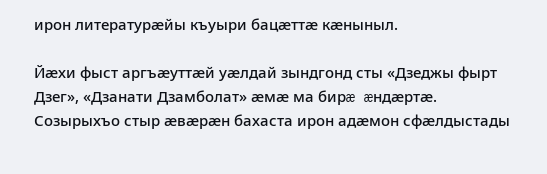ирон литературæйы къуыри бацæттæ кæныныл.

Йæхи фыст аргъæуттæй уæлдай зындгонд сты «Дзеджы фырт Дзег», «Дзанати Дзамболат» æмæ ма бирæ æндæртæ. Созырыхъо стыр æвæрæн бахаста ирон адæмон сфæлдыстады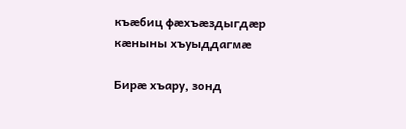къæбиц фæхъæздыгдæр кæныны хъуыддагмæ

Бирæ хъару, зонд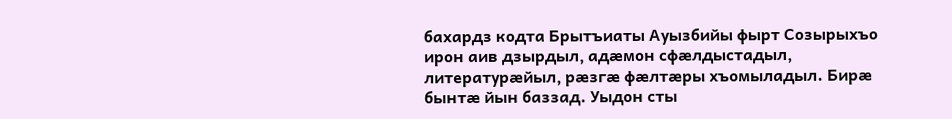бахардз кодта Брытъиаты Ауызбийы фырт Созырыхъо ирон аив дзырдыл, адæмон сфæлдыстадыл, литературæйыл, рæзгæ фæлтæры хъомыладыл. Бирæ бынтæ йын баззад. Уыдон сты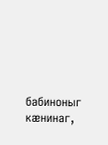бабиноныг кæнинаг,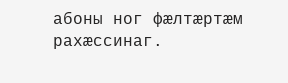абоны ног фæлтæртæм рахæссинаг.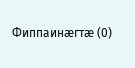Фиппаинæгтæ (0)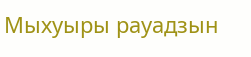Мыхуыры рауадзын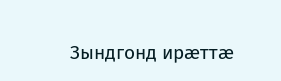Зындгонд ирæттæ